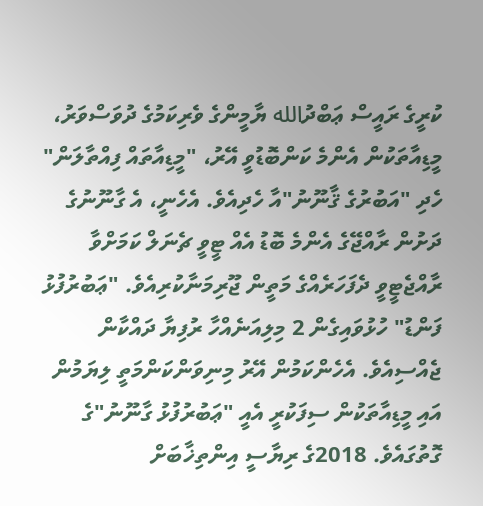ކުރީގެ ރައީސް ޢަބްދުالله ޔާމީންގެ ވެރިކަމުގެ ދުވަސްވަރު، މީޑިއާތަކުން އެންމެ ކަންބޮޑުވީ އޭރު، "މީޑިއާތައް ފިއްތާލަން" ހެދި "އަބުރުގެ ޤާނޫނު"އާ ހެދިއެވެ. އެހެނީ، އެ ގާނޫނުގެ ދަށުން ރާއްޖޭގެ އެންމެ ބޮޑު އެއް ޓީވީ ޗެނަލް ކަމަށްވާ ރާއްޖެޓީވީ ދެފަހަރެއްގެ މަތީން ޖޫރިމަނާކުރިއެވެ. "ޢަބުރުފުޅު ފަންޑު" ހުޅުވައިގެން 2 މިލިއަނެއްހާ ރުފިޔާ ދައްކާން ޖެއްސިއެވެ. އެހެންކަމުން އޭރު މިނިވަންކަންމަތީ ލިޔަމުން އައި މީޑިއާތަކުން ސިފަކުރީ އެއީ "ޢަބުރުފުޅު ގާނޫނު"ގެ ގޮތުގައެވެ. 2018ގެ ރިޔާސީ އިންތިޚާބަށް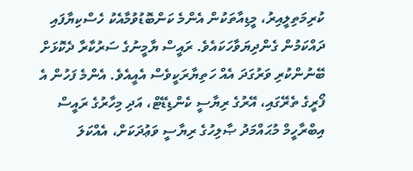ކުރިމަތިލީއިރު، މީޑިއާތަކުން އެންމެ ކަންބޮޑުވުމާއެކު ހެސްކިޔާފައި ދައްކަމުން ގެންދިޔަވާހަކައެވެ. ރައީސް ޔާމީނުގެ ސަރުކާރާ ދެކޮޅަށް ބޭނުންކުރި ވަރުގަދަ އެއް ހަތިޔާރަކީވެސް އެއީއެވެ. އެންމެ ފަހުން އެ ފޯރީގެ ތެރޭގައި، އޭރުގެ ރިޔާސީ ކެންޑިޑޭޓް، އަދި މިހާރުގެ ރައީސް އިބްރާހީމް މުޙައްމަދު ޞާލިހުގެ ރިޔާސީ ވަޢުދަކަށް، އެއްކަލަ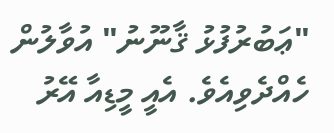"ޢަބުރުފުޅު ޤާނޫނު" އުވާލުން ހެއްދެވިއެވެ. އެއީ މީޑިއާ އޭރު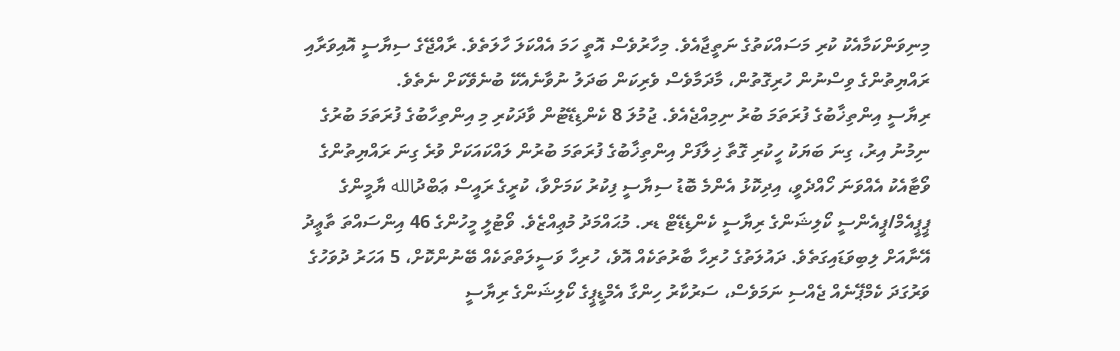މިނިވަންކަމާއެކު ކުރި މަސައްކަތުގެ ނަތީޖާއެވެ. މިހާރުވެސް އޮތީ ހަމަ އެއްކަލަ ހާލަތެވެ. ރާއްޖޭގެ ސިޔާސީ އޮއިވަރާއި ރައްޔިތުންގެ ވިސްނުން ހުރިގޮތުން، މާދަމާވެސް ވެރިކަން ބަދަލު ނުވާނެއެކޭ ބުނެވޭކަށް ނެތެވެ.
ރިޔާސީ އިންތިޚާބުގެ ފުރަތަމަ ބުރު ނިމިއްޖެއެވެ. ޖުމުލަ 8 ކެންޑިޑޭޓުން ވާދަކުރި މި އިންތިހާބުގެ ފުރަތަމަ ބުރުގެ ނިމުނު އިރު، ގިނަ ބަޔަކު ހީކުރި ގޮތާ ޚިލާފަށް އިންތިޚާބުގެ ފުރަތަމަ ބުރުން ލައްކައަކަށް ވުރެ ގިނަ ރައްޔިތުންގެ ވޯޓާއެކު އެއްވަނަ ހޯއްދެވީ، އިދިކޮޅު އެންމެ ބޮޑު ސިޔާސީ ފިކުރު ކަމަށްވާ، ކުރީގެ ރައީސް ޢަބްދުالله ޔާމީންގެ ޕީޕީއެމް/ޕީއެންސީ ކޯލިޝަންގެ ރިޔާސީ ކެންޑިޑޭޓް ޑރ. މުޙައްމަދު މުޢިއްޒެވެ. ވޯޓުލީ މީހުންގެ 46 އިންސައްތަ ތާޢީދު އޭނާއަށް ލިބިވަޑައިގަތެވެ. ދައުލަތުގެ ހުރިހާ ބާރުތަކެއް އޮވެ، ހުރިހާ ވަސީލަތްތަކެއް ބޭނުންކޮށް، 5 އަހަރު ދުވަހުގެ ވަރުގަދަ ކެމްޕޭނެއް ޖެއްސި ނަމަވެސް، ސަރުކާރު ހިންގާ އެމްޑީޕީގެ ކޯލިޝަންގެ ރިޔާސީ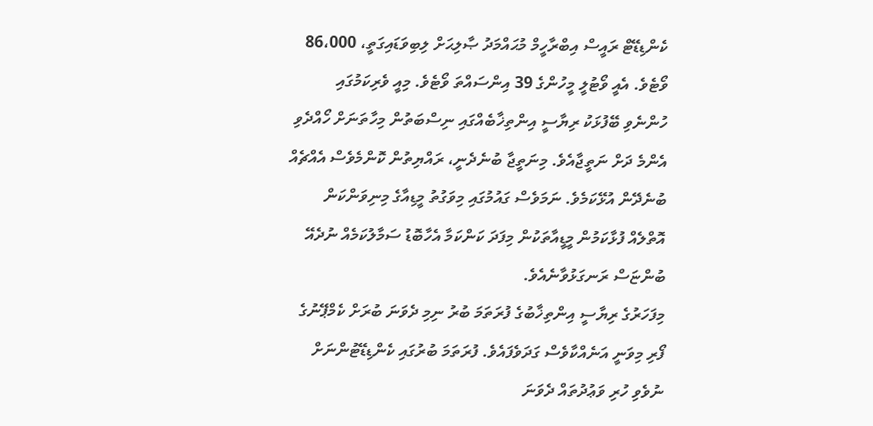ކެންޑިޑޭޓް ރައީސް އިބްރާހީމް މުޙައްމަދު ޞާލިޙަށް ލިބިވަޑައިގަތީ، 86،000 ވޯޓެވެ. އެއީ ވޯޓުލީ މީހުންގެ 39 އިންސައްތަ ވޯޓެވެ. މިއީ ވެރިކަމުގައި ހުންނެވި ބޭފުޅަކު ރިޔާސީ އިންތިޚާބެއްގައި ނިސްބަތުން މިހާތަނަށް ހޯއްދެވި އެންމެ ދަށް ނަތީޖާއެވެ. މިނަތީޖާ ބުނެދެނީ، ރައްޔިތުން ކޮންމެވެސް އެއްޗެއް ބުނެދޭން އުޅޭކަމެވެ. ނަމަވެސް ގައުމުގައި މިވަގުތު މީޑިއާގެ މިނިވަންކަން އޮތްލެއް ފުޅާކަމުން މީޑީއާތަކުން މިފަދަ ކަންކަމާ އެހާބޮޑު ސަމާލުކަމެއް ނުދެއޭ ބުންޏަސް ރަނގަޅުވާނެއެވެ.
މިފަހަރުގެ ރިޔާސީ އިންތިޚާބުގެ ފުރަތަމަ ބުރު ނިމި ދެވަނަ ބުރަށް ކެމްޕޭނުގެ ފޯރި މިވަނީ އަނެއްކާވެސް ގަދަވެފައެވެ. ފުރަތަމަ ބުރުގައި ކެންޑިޑޭޓުންނަށް ނުވެވި ހުރި ވަޢުދުތައް ދެވަނަ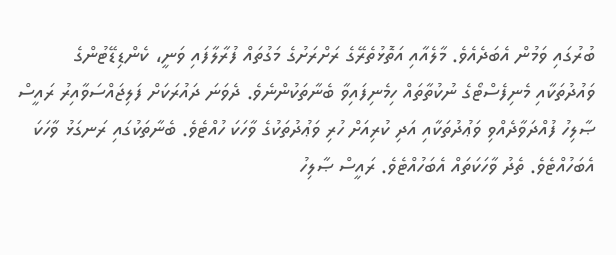ބުރުގައި ވަމުން އެބަދެއެވެ. މާލެއާއި އަތޮޅުތެރޭގެ ރަށްރަށުގެ މަގުތައް ފުރާލާފައި ވަނީ، ކެންޑިޑޭޓުންގެ ވައުދުތަކާއި މެނިފެސްޓޯގެ ނުކުތާތައް ހިމެނިފައިވާ ބެނާތަކުންނެވެ. ދެވަނަ ދައުރަކަށް ފަލިޖައްސަވާއިރު ރައީސް ޞާލިހު ފުއްދަވާދެއްވި ވަޢުދުތަކާއި އަދި ކުރިއަށް ހުރި ވަޢުދުތަކުގެ ވާހަކަ ހުއްޓެވެ. ބެނާތަކުގައި ރަނގަޅު ވާހަކަ އެބަހުއްޓެވެ. ތެދު ވާހަކަތައް އެބަހުއްޓެވެ. ރައީސް ޞާލިހު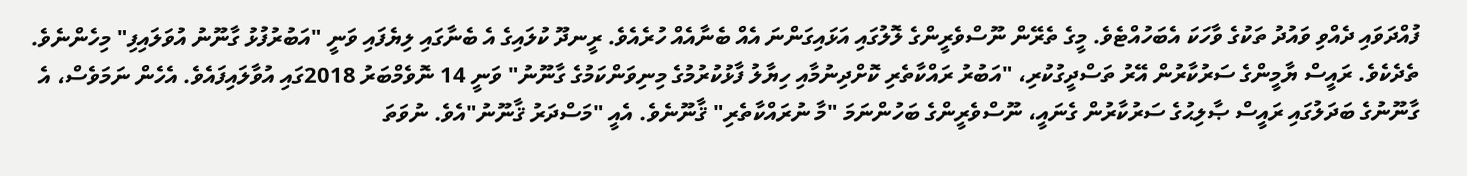ފުއްދަވައި ދެއްވި ވައުދު ތަކުގެ ވާހަކަ އެބަހުއްޓެވެ. މީގެ ތެރޭން ނޫސްވެރީންގެ ލޮލުގައި އަޅައިގަންނަ އެއް ބެނާއެއް ހުރެއެވެ. ރީނދޫ ކުލައިގެ އެ ބެނާގައި ލިޔެފައި ވަނީ "އަބުރުފުޅު ގާނޫނު އުވަލައިފި" މިހެންނެވެ.
ތެދެކެވެ. ރައީސް ޔާމީންގެ ސަރުކާރުން އޭރު ތަސްދީގުކުރި، "އަބުރު ރައްކާތެރި ކޮށްދިނުމާއި ހިޔާލު ފާޅުކުރުމުގެ މިނިވަންކަމުގެ ގާނޫނު" ވަނީ 14 ނޮވެމްބަރު 2018ގައި އުވާލައިފައެވެ. އެހެން ނަމަވެސް، އެ ގާނޫނުގެ ބަދަލުގައި ރައީސް ޞާލިޙުގެ ސަރުކާރުން ގެނައީ، ނޫސްވެރީންގެ ބަހުންނަމަ "މާ ނުރައްކާތެރި" ޤާނޫނެވެ. އެއީ "މަސްދަރު ޤާނޫނު"އެވެ. ނުވަތަ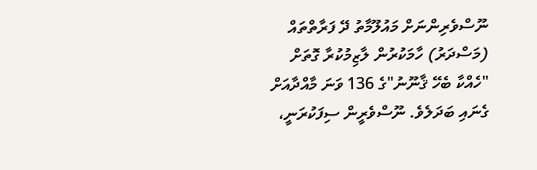ނޫސްވެރިންނަށް މައުލޫމާތު ދޭ ފަރާތްތައް (މަސްދަރު) ހާމަކުރުން ލާޒިމުކުރާ ގޮތަށް "ހެއްކާ ބެހޭ ޤާނޫނު"ގެ 136 ވަނަ މާއްދާއަށް ގެނައި ބަދަލެވެ. ނޫސްވެރީން ސިފަކުރަނީ،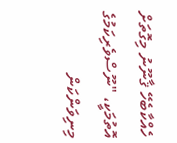ހެއްކާބެހޭ ޤާނޫނު މިގޮތަށް އޮތުމަކީ، "ނޫސްވެރިކަމުގެ މިނިވަންކަން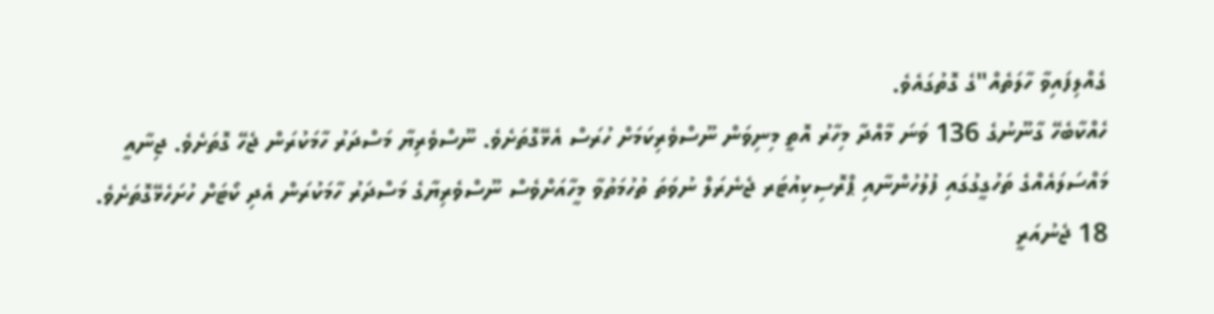ގެއްލިފައިވާ ހާލަތެއް"ގެ ގޮތުގައެވެ.
ހެއްކާބެހޭ ގާނޫނުގެ 136 ވަނަ މާއްދާ މިހާރު އޮތީ މިނިވަން ނޫސްވެރިކަމަށް ހުރަސް އެޅޭގޮތަށެވެ. ނޫސްވެރިޔާ މަސްދަރު ހާމަކުރަން ޖެހޭ ގޮތަށެވެ. ޖިނާއީ މައްސަލައެއްގެ ތަހުގީގުގައި ފުލުހުންނާއި ޕްރޮސިކިއުޓަރ ޖެނެރަލް ނުވަތަ ތުހުމަތުވާ މީހާއަށްވެސް ނޫސްވެރިޔާގެ މަސްދަރު ހާމަކުރަން އެދި ކޯޓަށް ހުށަހެޅޭގޮތަށެވެ.
18 ޖެނުއަރީ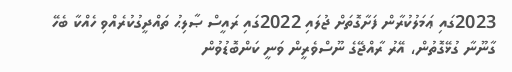2023ގައި ޢަމަލުކުރާން ފަށާގޮތަށް ޖުލައި 2022ގައި ރައީސް ޞާލިޙު ތައްދީގުކުރެއްވި ހެއްކާ ބެހޭ ގާނޫނާ ގުޅޭގޮތުން، އޭރު ރާއްޖޭގެ ނޫސްވެރީން ވަނީ ކަންބޮޑުވުން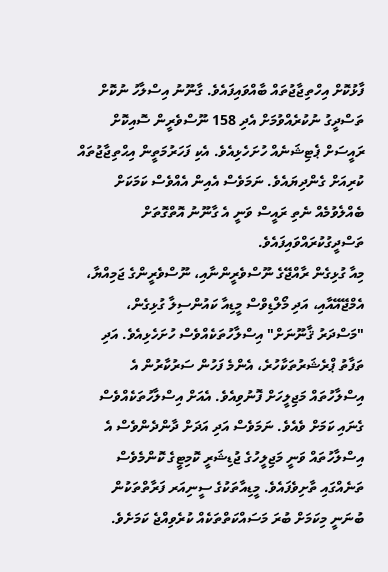ފާޅުކޮށް އިހްތިޖާޖުތައް ބާއްވައިފައެވެ. ގާނޫނު އިސްލާހު ނުކޮށް ތަސްދީގު ނުކުރެއްވުމަށް އެދި 158 ނޫސްވެރީން ސޮއިކޮށް ރައީސަށް ޕެޓިޝަނެއް ހުށަހެޅިއެވެ. އެކި ފަހަރުމަތީން އިޙްތިޖާޖުތައް ކުރިއަށް ގެންދިޔައެވެ. ނަމަވެސް އެއިން އެއްވެސް ކަމަކަށް ބެއްލެވުމެއް ނެތި ރައީސް ވަނީ އެ ގާނޫނު އޮތްގޮތަށް ތަސްދީގުކުރައްވައިފައެވެ.
މިއާ ގުޅިގެން ރާއްޖޭގެ ނޫސްވެރީންނާއި، ނޫސްވެރީންގެ ޖަމިއްޔާ، އެމްޖޭއޭއާއި، އަދި މޯލްޑިވްސް މީޑިއާ ކައުންސިލާ ގުޅިގެން، "މަސްދަރު ޤާނޫނަށް" އިސްލާހުތަކެއްވެސް ހުށަހެޅިއެވެ. އަދި ތަފާތު ޕްރެޝަރުތަކާހުރެ، އެންމެ ފަހުން ސަރުކާރުން އެ އިސްލާހުތައް މަޖިލީހަށް ފޮނުވިއެވެ. އެއަށް އިސްލާހުތަކެއްވެސް ގެނައި ކަމަށް ވެއެވެ. ނަމަވެސް އަދި އަދަށް ދާންދެންވެސް އެ އިސްލާހުތައް ވަނީ މަޖިލީހުގެ ޖުޑިޝަރީ ކޮމިޓީގެ ކޮންމެވެސް ތަނެއްގައި ތާށިވެފައެވެ. މީޑިއާތަކުގެ ސީނިއަރ ފަރާތްތަކުން ބުނަނީ މިކަމަށް ބުރަ މަސައްކަތްތަކެއް ކުރެވިއްޖެ ކަމަށެވެ.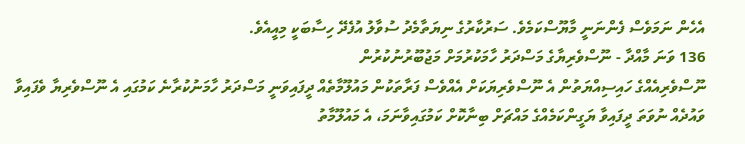އެހެން ނަމަވެސް ފެންނަނީ މާޔޫސްކަމެވެ. ސަރުކާރުގެ ނިޔަތާމެދު ސުވާލު އުފެދޭ ހިސާބަކީ މިއީއެވެ.
136 ވަނަ މާއްދާ - ނޫސްވެރިޔާގެ މަސްދަރު ހާމަކުރުމަށް މަޖުބޫރުނުކުރުން
ނޫސްވެރިއެއްގެ ހައިސިއްޔަތުން އެ ނޫސްވެރިޔަކަށް އެއްވެސް ފަރާތަކުން މައުލޫމާތެއް ދީފައިވަނީ މަސްދަރު ހާމަނުކުރާނެ ކަމުގައި އެ ނޫސްވެރިޔާ ވެފައިވާ ވައުދެއް ނުވަތަ ދީފައިވާ ޔަގީންކަމެއްގެ މައްޗަށް ބިނާކޮށް ކަމުގައިވާނަމަ، އެ މައުލޫމާތު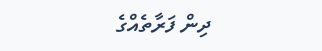ދިން ފަރާތެއްގެ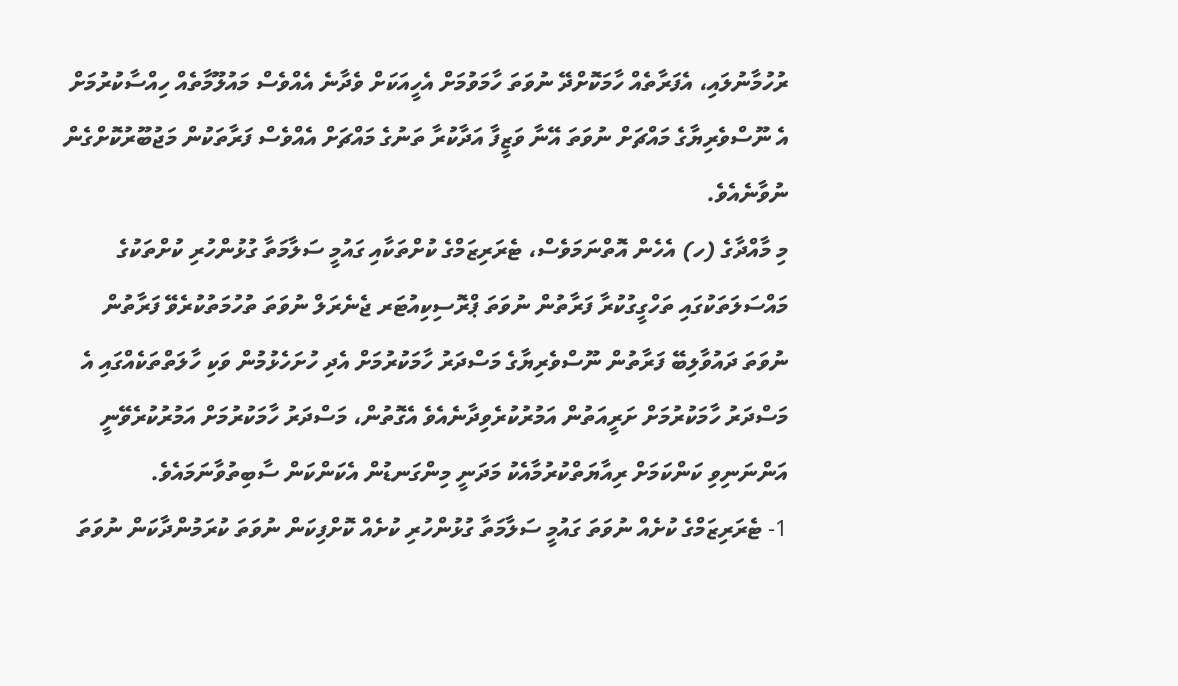ރުހުމާނުލައި، އެފަރާތެއް ހާމަކޮށްދޭ ނުވަތަ ހާމަވުމަށް އެހީއަކަށް ވެދާނެ އެއްވެސް މައުލޫމާތެއް ހިއްސާކުރުމަށް އެ ނޫސްވެރިޔާގެ މައްޗަށް ނުވަތަ އޭނާ ވަޒީފާ އަދާކުރާ ތަނުގެ މައްޗަށް އެއްވެސް ފަރާތަކުން މަޖުބޫރުކޮށްގެން ނުވާނެއެވެ.
މި މާއްދާގެ (ހ) އެހެން އޮތްނަމަވެސް، ޓެރަރިޒަމްގެ ކުށްތަކާއި ގައުމީ ސަލާމަތާ ގުޅުންހުރި ކުށްތަކުގެ މައްސަލަތަކުގައި ތަހްގީގުކުރާ ފަރާތުން ނުވަތަ ޕްރޮސިކިއުޓަރ ޖެނެރަލް ނުވަތަ ތުހުމަތުކުރެވޭ ފަރާތުން ނުވަތަ ދައުވާލިބޭ ފަރާތުން ނޫސްވެރިޔާގެ މަސްދަރު ހާމަކުރުމަށް އެދި ހުށަހެޅުމުން ވަކި ހާލަތްތަކެއްގައި އެ މަސްދަރު ހާމަކުރުމަށް ށަރީއަތުން އަމުރުކުރެވިދާނެއެވެ އެގޮތުން، މަސްދަރު ހާމަކުރުމަށް އަމުރުކުރެވޭނީ އަންނަނިވި ކަންކަމަށް ރިއާޔަތްކުރުމާއެކު މަދަނީ މިންގަނޑުން އެކަންކަން ސާބިތުވާނަމައެވެ.
1- ޓެރަރިޒަމްގެ ކުށެއް ނުވަތަ ގައުމީ ސަލާމަތާ ގުޅުންހުރި ކުށެއް ކޮށްފިކަން ނުވަތަ ކުރަމުންދާކަން ނުވަތަ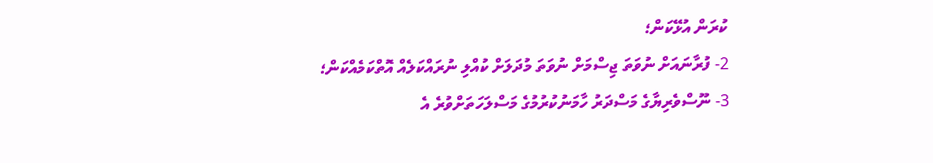ކުރަން އުޅޭކަން؛
2- ފުރާނައަށް ނުވަތަ ޖިސްމަށް ނުވަތަ މުދަލަށް ކުއްލި ނުރައްކަލެއް އޮތްކަމެއްކަން؛
3- ނޫސްވެރިޔާގެ މަސްދަރު ހާމަނުކުރުމުގެ މަސްލަހަތަށްވުރެ އެ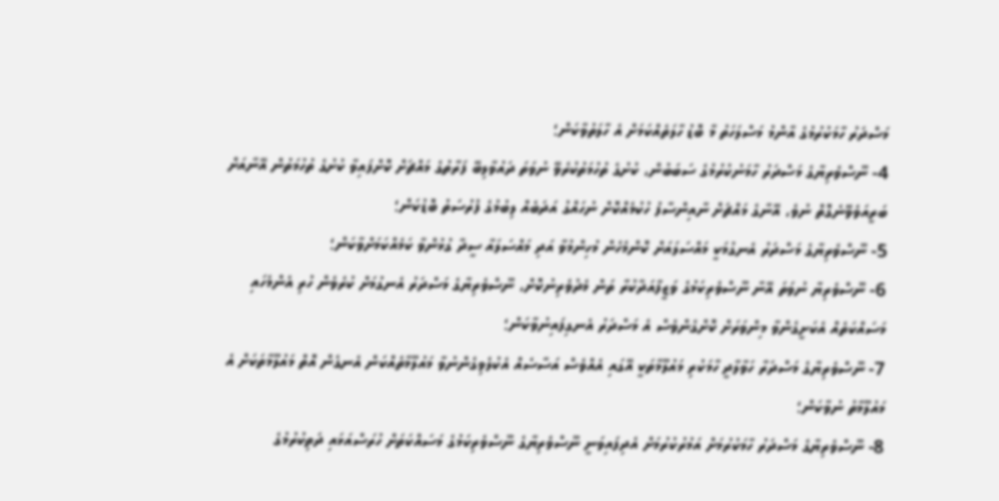މަސްދަރު ހާމަކުރުމުގެ އާންމު މަސްލަހަތު މާ ބޮޑު ހާލަތެއްކަމަށް އެ ހާލަތުވާކަން؛
4- ނޫސްވެރިޔާގެ މަސްދަރު ހާމަނުކުރުމުގެ ސަބަބުން، ކުށުގެ ތުހުމަތުކުރެވޭ ނުވަތަ ދައުވާލިބޭ ފަރާތުގެ މައްޗަށް ކޮށްފައިވާ ކުށުގެ ތުހުމަތުން އޭނާއަށް ބަރީއަވެވޭނެގޮތް ނުވެ، އޭނާގެ މައްޗަށް ނާއިންސާފު ހުކުމެއްކޮށް ނުހައްގު އަދަބެއް ލިބުމުގެ ފުރުސަތު ބޮޑުކަން؛
5- ނޫސްވެރިޔާގެ މަސްދަރު އެނގުމަކީ މައްސަލައަށް ކޮންމެހެން މުހިންމުވާ އަދި މައްސަލައާ ސީދާ ގުޅުންވާ ކަމެއްކަމަށްވާކަން؛
6- ނޫސްވެރިޔާ ނުވަތަ އޭނާ ނޫސްވެރިކަމުގެ ވަޒީފާއަދާކުރާ ތަން މެދުވެރިނުކޮށް، ނޫސްވެރިޔާގެ މަސްދަރު އެނގުމަށް ކުރެވެން ހުރި އެންމެހައި މަސައްކަތެއް އެކަށީގެންވާ މިންވަރަށް ކޮށްގެންވެސް އެ މަސްދަރު އެނގިފައިނުވާކަން؛
7- ނޫސްވެރިޔާގެ މަސްދަރާ ހަވާލާދީ ހާމަކުރި މައުލޫމާތަކީ އޭގައި އެއްވެސް އަސާސެއް އެކުލެވިގެންނުވާ މައުލޫމާތެއްކަން އެނގެން އޮތް މައުލޫމާތަކަށް އެ މައުލޫމާތު ނުވާކަން؛
8- ނޫސްވެރިޔާގެ މަސްދަރު ހާމަކުރުމަށް އަމުރުކުރުމަށް އެދިފައިވަނީ ނޫސްވެރިޔާގެ ނޫސްވެރިކަމުގެ މަސައްކަތަށް ހުރަސްއަޅައި ދަތިކުރުމުގެ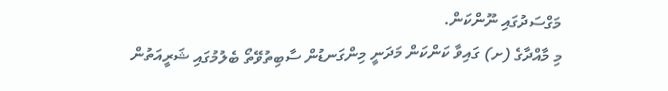މަގްސަދުގައި ނޫންކަން.
މި މާއްދާގެ (ށ) ގައިވާ ކަންކަން މަދަނީ މިންގަނޑުން ސާބިތުވޭތޯ ބެލުމުގައި ޝަރީއަތުން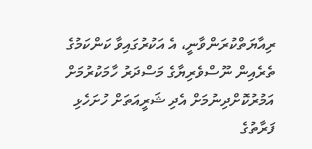ރިއާޔަތްކުރަންވާނީ، އެ އަކުރުގައިވާ ކަންކަމުގެ ތެރެއިން ނޫސްވެރިޔާގެ މަސްދަރު ހާމަކުރުމަށް އަމުރުކޮށްދިނުމަށް އެދި ޝަރީއަތަށް ހުށަހެޅި ފަރާތުގެ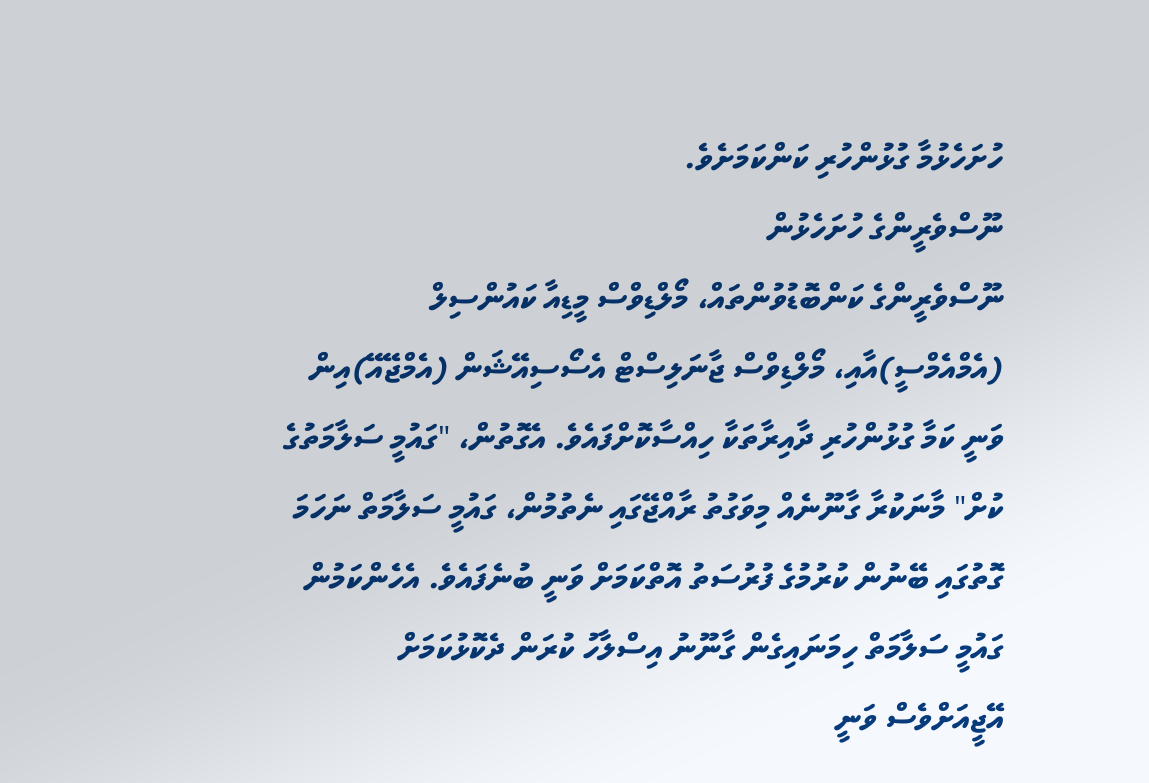ހުށަހެޅުމާ ގުޅުންހުރި ކަންކަމަށެވެ.
ނޫސްވެރީންގެ ހުށަހެޅުން
ނޫސްވެރީންގެ ކަންބޮޑުވުންތައް، މޯލްޑިވްސް މީޑިއާ ކައުންސިލް (އެމްއެމްސީ)އާއި، މޯލްޑިވްސް ޖާނަލިސްޓް އެސޯސިއޭޝަން (އެމްޖޭއޭ)އިން ވަނީ ކަމާ ގުޅުންހުރި ދާއިރާތަކާ ހިއްސާކޮށްފައެވެ. އެގޮތުން، "ގައުމީ ސަލާމަތުގެ ކުށް" މާނަކުރާ ގާނޫނެއް މިވަގުތު ރާއްޖޭގައި ނެތުމުން، ގައުމީ ސަލާމަތް ނަހަމަ ގޮތުގައި ބޭނުން ކުރުމުގެ ފުރުސަތު އޮތްކަމަށް ވަނީ ބުނެފައެވެ. އެހެންކަމުން ގައުމީ ސަލާމަތް ހިމަނައިގެން ގާނޫނު އިސްލާހު ކުރަން ދެކޮޅުކަމަށް އޭޖީއަށްވެސް ވަނީ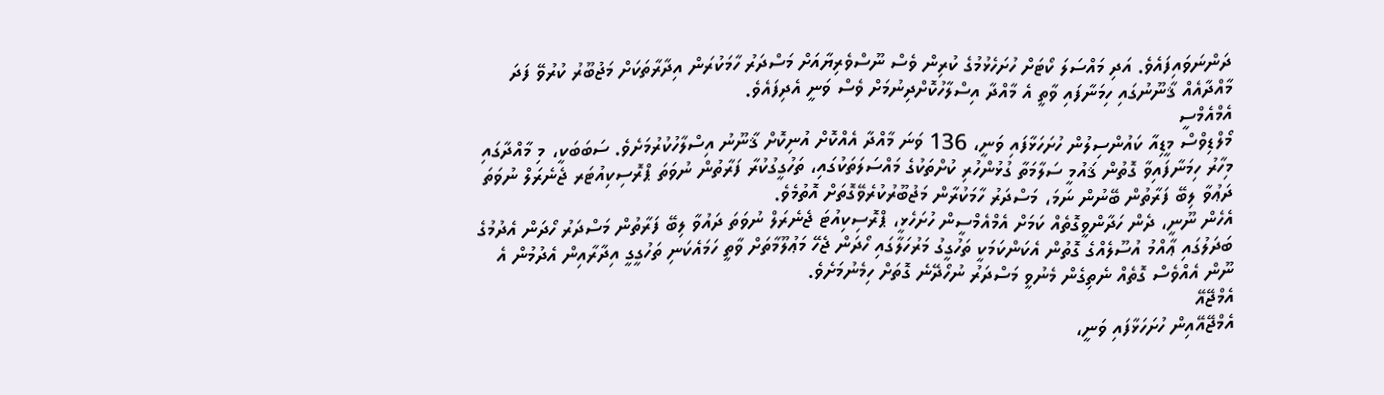ދަންނަވައިފައެވެ. އަދި މައްސަލަ ކޯޓަށް ހުށަހެޅުމުގެ ކުރިން ވެސް ނޫސްވެރިޔާއަށް މަސްދަރު ހާމަކުރަން އިދާރާތަކަށް މަޖުބޫރު ކުރުވޭ ފަދަ މާއްދާއެއް ޤާނޫނުގައި ހިމަނާފައި ވާތީ އެ މާއްދާ އިސްލާހުކޮށްދިނުމަށް ވެސް ވަނީ އެދިފައެވެ.
އެމްއެމްސީ
މޯލްޑިވްސް މީޑިއާ ކައުންސިލުން ހުށަހަޅާފައި ވަނީ، 136 ވަނަ މާއްދާ އެއްކޮށް އުނިކޮށް ޤާނޫނު އިސްލާހުކުރުމަށެވެ. ސަބަބަކީ، މި މާއްދާގައި މިހާރު ހިމަނާފައިވާ ގޮތުން ޤައުމީ ސަލާމަތާ ގުޅުންހުރި ކުށްތަކުގެ މައްސަލަތަކުގައި، ތަހުގީގުކުރާ ފަރާތުން ނުވަތަ ޕްރޮސިކިއުޓަރ ޖެނެރަލް ނުވަތަ ދަޢުވާ ލިބޭ ފަރާތުން ބޭނުން ނަމަ، މަސްދަރު ހާމަކުރާން މަޖުބޫރުކުރެވޭގޮތަށް އޮތުމެވެ.
އެހެން ނޫނީ، ދެން ހަދާންވީގޮތެއް ކަމަށް އެމްއެމްސީން ހުށަހެޅީ، ޕްރޮސިކިއުޓަ ޖެނެރަލް ނުވަތަ ދައުވާ ލިބޭ ފަރާތުން މަސްދަރު ހޯދަން އެދުމުގެ ބަދަލުގައި ޢާއްމު އުސޫލެއްގެ ގޮތުން އެކަންކަމަކީ ތަހުގީގު މަރުހަލާގައި ހޯދަން ޖެހޭ މަޢުލޫމާތަށް ވާތީ ހަމައެކަނި ތަހުގީގީ އިދާރާއިން އެދުމުން އެ ނޫން އެއްވެސް ގޮތެއް ނެތިގެން މެނުވީ މަސްދަރު ނުހޯދޭނެ ގޮތަށް ހިމެނުމަށެވެ.
އެމްޖޭއޭ
އެމްޖޭއޭއިން ހުށަހަޅާފައި ވަނީ،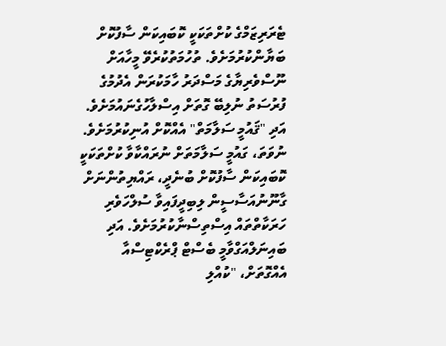ޓެރަރިޒަމްގެ ކުށްތަކަކީ ކޮބައިކަން ސާފުކޮށް ބަޔާންކުރުމަށެވެ. ތުހުމަތުކުރެވޭ މީހާއަށް ނޫސްވެރިޔާގެ މަސްދަރު ހާމަކުރަން އެދުމުގެ ފުރުސަތު ނުލިބޭ ގޮތަށް އިސްލާހުގެނައުމަށެވެ. އަދި "ޤައުމީ ސަލާމަތް" އެއްކޮށް އުނިކުރުމަށެވެ. ނުވަތަ، ގައުމީ ސަލާމަތަށް ނުރައްކާވާ ކުށްތަކަކީ ކޮބައިކަން ސާފުކޮށް ބުނެދީ، ރައްޔިތުންނަށް ގާނޫނުއަސާސީން ލިބިދީފައިވާ ސުލްހަވެރި ހަރަކާތްތައް އިސްތިސްނާކުރުމަށެވެ. އަދި ބައިނަލްއަގްވާމީ ބެސްޓް ޕްރެކްޓިސްއާ އެއްގޮތަށް، "ކުއްލި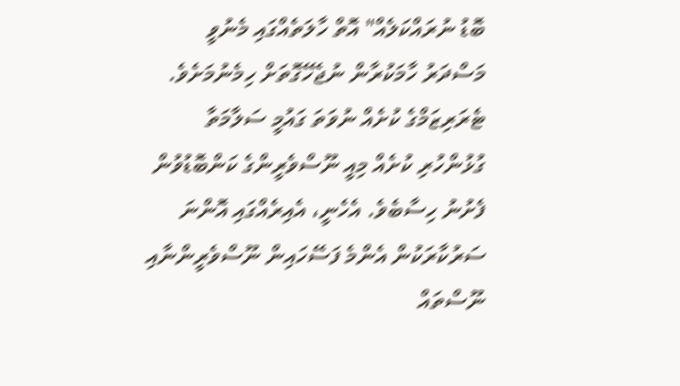ބޮޑު ނުރައްކަލެއް" އޮތް ހާލަތެއްގައި މެނުވީ މަސްދަރު ހާމަކުރާން ނުޖެހޭގޮތަށް ހިމެނުމަށެވެ.
ޓެރަރިޒަމްގެ ކުށެއް ނުވަތަ ގައުމީ ސަލާމަތާ ގުޅުންހުރި ކުށެއް މިއީ ނޫސްވެރީންގެ ކަންބޮޑުވުން ފެށުނު ހިސާބެވެ. އެހެނީ، އެއިރެއްގައި އޮންނަ ސަރުކާރަކުން އެންމެ ފަސޭހައިން ނޫސްވެރީންނާއި ނޫސްތައް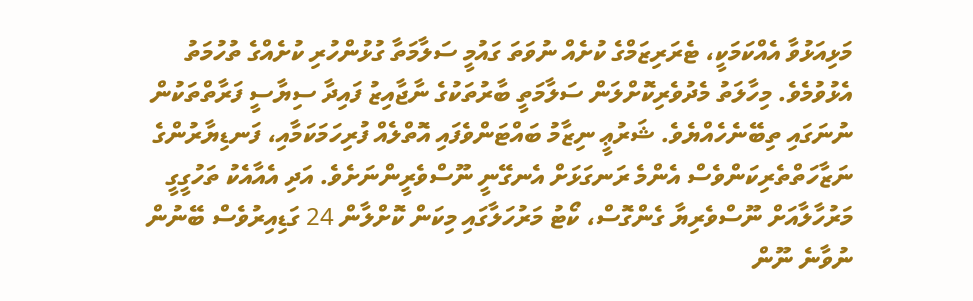މަޅިއަޅުވާ އެއްކަމަކީ، ޓެރަރިޒަމްގެ ކުށެއް ނުވަތަ ގައުމީ ސަލާމަތާ ގުޅުންހުރި ކުށެއްގެ ތުހުމަތު އެޅުވުމެވެ. މިހާލަތު މެދުވެރިކޮށްލަން ސަލާމަތީ ބާރުތަކުގެ ނާޖާއިޒު ފައިދާ ސިޔާސީ ފަރާތްތަކުން ނުނަގައި ތިބޭނެހެއްޔެވެ. ޝަރުޢީ ނިޒާމު ބައްޓަންވެފައި އޮތްލެއް ފުރިހަމަކަމާއި، ފަނޑިޔާރުންގެ ނަޒާހަތްތެރިކަންވެސް އެންމެ ރަނގަޅަށް އެނގޭނީ ނޫސްވެރީންނަށެވެ. އަދި އެއާއެކު ތަހުގީގީ މަރުހާލާއަށް ނޫސްވެރިޔާ ގެންގޮސް، ކޯޓު މަރުހަލާގައި މިކަން ކޮށްލާން 24 ގަޑިއިރުވެސް ބޭނުން ނުވާނެ ނޫން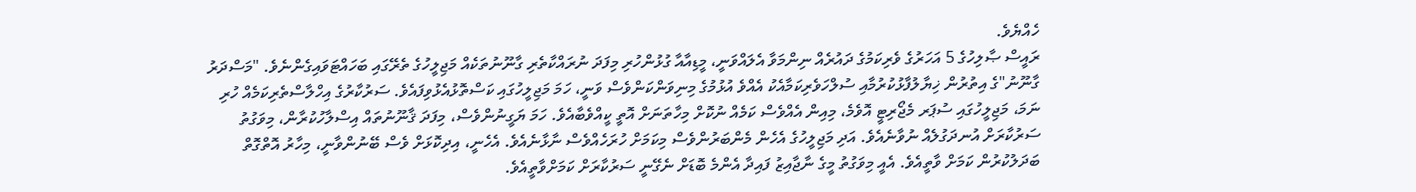ހެއްޔެވެ.
ރައީސް ޞާލިހުގެ 5 އަހަރުގެ ވެރިކަމުގެ ދައުރެއް ނިންމަވާ އެލައްވަނީ، މީޑިއާއާ ގުޅުންހުރި މިފަދަ ނުރައްކާތެރި ގާނޫނުތަކެއް މަޖިލީހުގެ ތެރޭގައި ބަހައްޓަވައިގެންނެވެ. "މަސްދަރު ގާނޫނު"ގެ އިތުރުން ޚިޔާލުފާޅުކުރުމާއި ސުލްހަވެރިކަމާއެކު އެއްވެ އުޅުމުގެ މިނިވަންކަންވެސް ވަނީ، ހަމަ މަޖިލީހުގައި ކަސްތޮޅުއެޅުވިފައެވެ. ސަރުކާރުގެ އިހްލާސްތެރިކަމެއް ހުރި ނަމަ، މަޖިލީހުގައި ސުޕަރ މެޖޯރިޓީ އޮވެމެ، މިއިން އެއްވެސް ކަމެއް ނުކޮށް މިހާތަނަށް އޮތީ ކީއްވެބާއެވެ. ހަމަ ޔަގީނުންވެސް، މިފަދަ ޤާނޫނުތައް އިސްލާހުކުރާން، މިވަގުތު ސަރުކާރަށް އުނދަގުލެއް ނުވާނެއެވެ. އަދި މަޖިލީހުގެ އެހެން މެންބަރުންވެސް މިކަމަށް ހުރަހެއްވެސް ނާޅާނެއެވެ. އެހެނީ، އިދިކޮޅަށް ވެސް ބޭނުންވާނީ، މިހާރު އޮތްގޮތް ބަދަލުކުރުން ކަމަށް ވާތީއެވެ. އެއީ މިވަގުތު މީގެ ނާޖާއިޒު ފައިދާ އެންމެ ބޮޑަށް ނެގޭނީ ސަރުކާރަށް ކަމަށްވާތީއެވެ.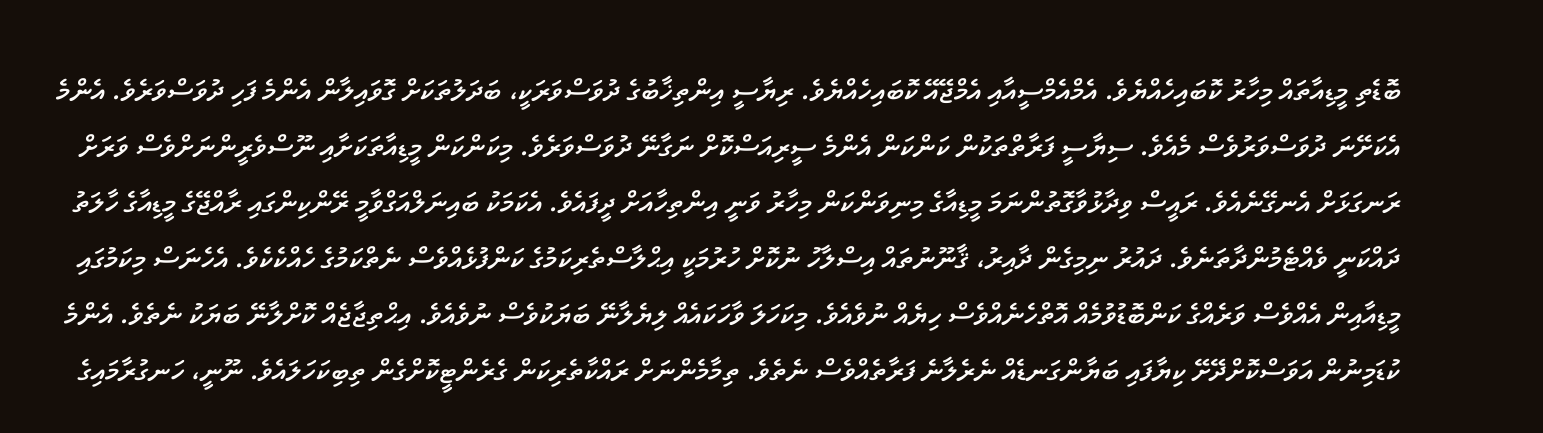ބޮޑެތި މީޑިއާތައް މިހާރު ކޮބައިހެއްޔެވެ. އެމްއެމްސީއާއި އެމްޖޭއޭ ކޮބައިހެއްޔެވެ. ރިޔާސީ އިންތިޚާބުގެ ދުވަސްވަރަކީ، ބަދަލުތަކަށް ގޮވައިލާން އެންމެ ފަހި ދުވަސްވަރެވެ. އެންމެ އެކަށޭނަ ދުވަސްވަރުވެސް މެއެވެ. ސިޔާސީ ފަރާތްތަކުން ކަންކަން އެންމެ ސީރިއަސްކޮށް ނަގާނޭ ދުވަސްވަރެވެ. މިކަންކަން މީޑިއާތަކަށާއި ނޫސްވެރީންނަށްވެސް ވަރަށް ރަނގަޅަށް އެނގޭނެއެވެ. ރައީސް ވިދާޅުވާގޮތުންނަމަ މީޑިއާގެ މިނިވަންކަން މިހާރު ވަނީ އިންތިހާއަށް ދީފައެވެ. އެކަމަކު ބައިނަލްއަގްވާމީ ރޭންކިންގައި ރާއްޖޭގެ މީޑިއާގެ ހާލަތު ދައްކަނީ ވެއްޓެމުންދާތަނެވެ. ދައުރު ނިމިގެން ދާއިރު، ޤާނޫނުތައް އިސްލާހު ނުކޮށް ހުރުމަކީ އިޙްލާސްތެރިކަމުގެ ކަންފުޅެއްވެސް ނެތްކަމުގެ ހެއްކެކެވެ. އެހެނަސް މިކަމުގައި މީޑިއާއިން އެއްވެސް ވަރެއްގެ ކަންބޮޑުވުމެއް އޮތްހެނެއްވެސް ހިޔެއް ނުވެއެވެ. މިކަހަލަ ވާހަކައެއް ލިޔެލާނޭ ބަޔަކުވެސް ނުވެއެވެ. އިޙްތިޖާޖެއް ކޮށްލާނޭ ބަޔަކު ނެތެވެ. އެންމެ ކުޑަމިނުން އަވަސްކޮށްދޭށޭ ކިޔާފައި ބަޔާންގަނޑެއް ނެރެލާނެ ފަރާތެއްވެސް ނެތެވެ. ތިމާމެންނަށް ރައްކާތެރިކަން ގެރެންޓީކޮށްގެން ތިބިކަހަލައެވެ. ނޫނީ، ހަނގުރާމައިގެ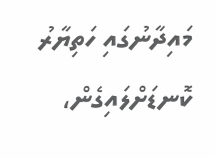މައިދާނުގައި ހަތިޔާރު ކޮނޑަށްލައިގެން،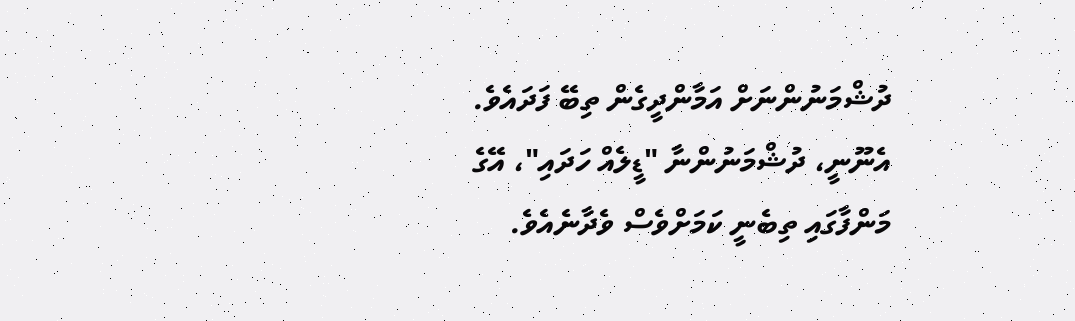ދުޝްމަނުންނަށް އަމާންދީގެން ތިބޭ ފަދައެވެ. އެނޫނީ، ދުޝްމަނުންނާ "ޑީލެއް ހަދައި"، އޭގެ މަންފާގައި ތިބެނީ ކަމަށްވެސް ވެދާނެއެވެ.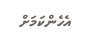އެހެންކަމަށް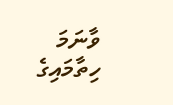ވާނަމަ ހިތާމައިގެ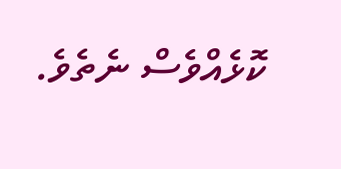ކޮޅެއްވެސް ނެތެވެ.